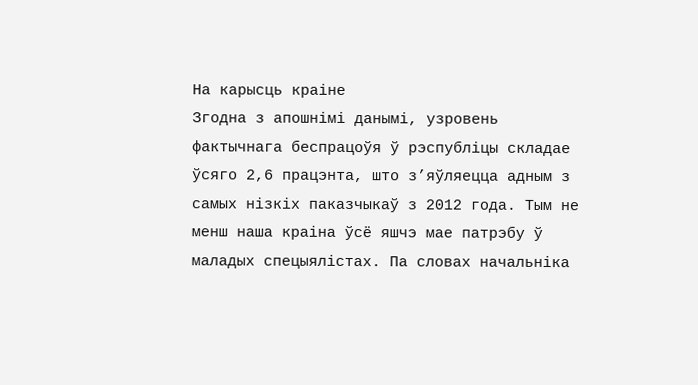На карысць краіне
Згодна з апошнімі данымі, узровень фактычнага беспрацоўя ў рэспубліцы складае ўсяго 2,6 працэнта, што з’яўляецца адным з самых нізкіх паказчыкаў з 2012 года. Тым не менш наша краіна ўсё яшчэ мае патрэбу ў маладых спецыялістах. Па словах начальніка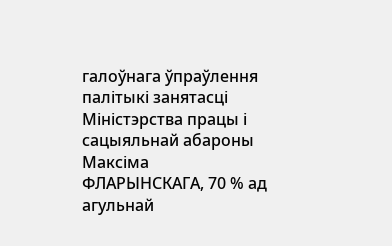галоўнага ўпраўлення палітыкі занятасці Міністэрства працы і сацыяльнай абароны Максіма ФЛАРЫНСКАГА, 70 % ад агульнай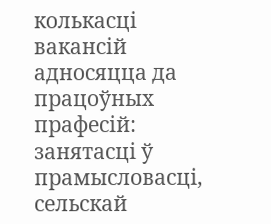колькасці вакансій адносяцца да працоўных прафесій: занятасці ў прамысловасці, сельскай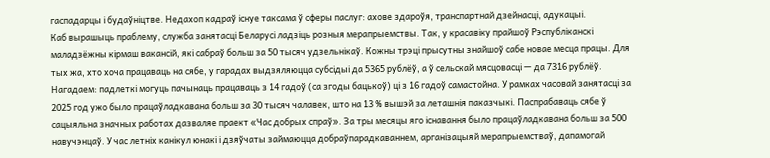гаспадарцы і будаўніцтве. Недахоп кадраў існуе таксама ў сферы паслуг: ахове здароўя, транспартнай дзейнасці, адукацыі.
Каб вырашыць праблему, служба занятасці Беларусі ладзіць розныя мерапрыемствы. Так, у красавіку прайшоў Рэспубліканскі маладзёжны кірмаш вакансій, які сабраў больш за 50 тысяч удзельнікаў. Кожны трэці прысутны знайшоў сабе новае месца працы. Для тых жа, хто хоча працаваць на сябе, у гарадах выдзяляюцца субсідыі да 5365 рублёў, а ў сельскай мясцовасці — да 7316 рублёў.
Нагадаем: падлеткі могуць пачынаць працаваць з 14 гадоў (са згоды бацькоў) ці з 16 гадоў самастойна. У рамках часовай занятасці за 2025 год ужо было працаўладкавана больш за 30 тысяч чалавек, што на 13 % вышэй за леташнія паказчыкі. Паспрабаваць сябе ў сацыяльна значных работах дазваляе праект «Час добрых спраў». За тры месяцы яго існавання было працаўладкавана больш за 500 навучэнцаў. У час летніх канікул юнакі і дзяўчаты займаюцца добраўпарадкаваннем, арганізацыяй мерапрыемстваў, дапамогай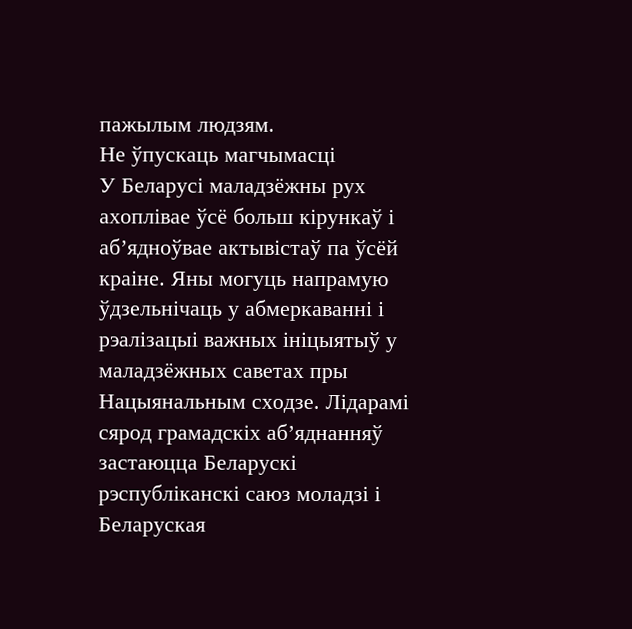пажылым людзям.
Не ўпускаць магчымасці
У Беларусі маладзёжны рух ахоплівае ўсё больш кірункаў і аб’ядноўвае актывістаў па ўсёй краіне. Яны могуць напрамую ўдзельнічаць у абмеркаванні і рэалізацыі важных ініцыятыў у маладзёжных саветах пры Нацыянальным сходзе. Лідарамі сярод грамадскіх аб’яднанняў застаюцца Беларускі рэспубліканскі саюз моладзі і Беларуская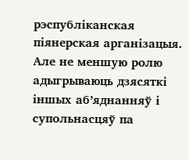рэспубліканская піянерская арганізацыя. Але не меншую ролю адыгрываюць дзясяткі іншых аб’яднанняў і супольнасцяў па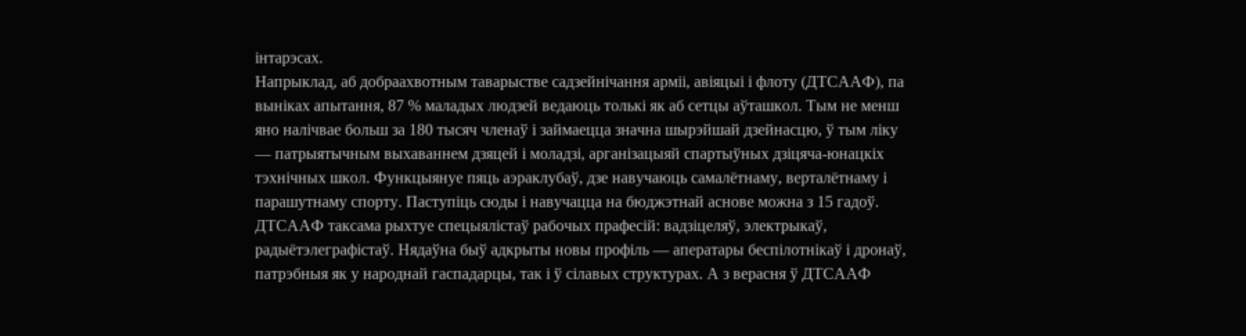інтарэсах.
Напрыклад, аб добраахвотным таварыстве садзейнічання арміі, авіяцыі і флоту (ДТСААФ), па выніках апытання, 87 % маладых людзей ведаюць толькі як аб сетцы аўташкол. Тым не менш яно налічвае больш за 180 тысяч членаў і займаецца значна шырэйшай дзейнасцю, ў тым ліку — патрыятычным выхаваннем дзяцей і моладзі, арганізацыяй спартыўных дзіцяча-юнацкіх тэхнічных школ. Функцыянуе пяць аэраклубаў, дзе навучаюць самалётнаму, верталётнаму і парашутнаму спорту. Паступіць сюды і навучацца на бюджэтнай аснове можна з 15 гадоў.
ДТСААФ таксама рыхтуе спецыялістаў рабочых прафесій: вадзіцеляў, электрыкаў, радыётэлеграфістаў. Нядаўна быў адкрыты новы профіль — аператары беспілотнікаў і дронаў, патрэбныя як у народнай гаспадарцы, так і ў сілавых структурах. А з верасня ў ДТСААФ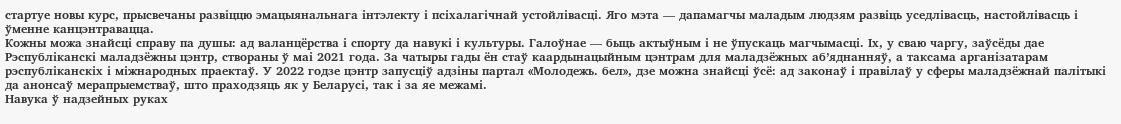стартуе новы курс, прысвечаны развіццю эмацыянальнага інтэлекту і псіхалагічнай устойлівасці. Яго мэта — дапамагчы маладым людзям развіць уседлівасць, настойлівасць і ўменне канцэнтравацца.
Кожны можа знайсці справу па душы: ад валанцёрства і спорту да навукі і культуры. Галоўнае — быць актыўным і не ўпускаць магчымасці. Іх, у сваю чаргу, заўсёды дае Рэспубліканскі маладзёжны цэнтр, створаны ў маі 2021 года. За чатыры гады ён стаў каардынацыйным цэнтрам для маладзёжных аб’яднанняў, а таксама арганізатарам рэспубліканскіх і міжнародных праектаў. У 2022 годзе цэнтр запусціў адзіны партал «Молодежь. бел», дзе можна знайсці ўсё: ад законаў і правілаў у сферы маладзёжнай палітыкі да анонсаў мерапрыемстваў, што праходзяць як у Беларусі, так і за яе межамі.
Навука ў надзейных руках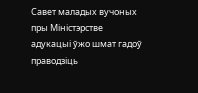Савет маладых вучоных пры Міністэрстве адукацыі ўжо шмат гадоў праводзіць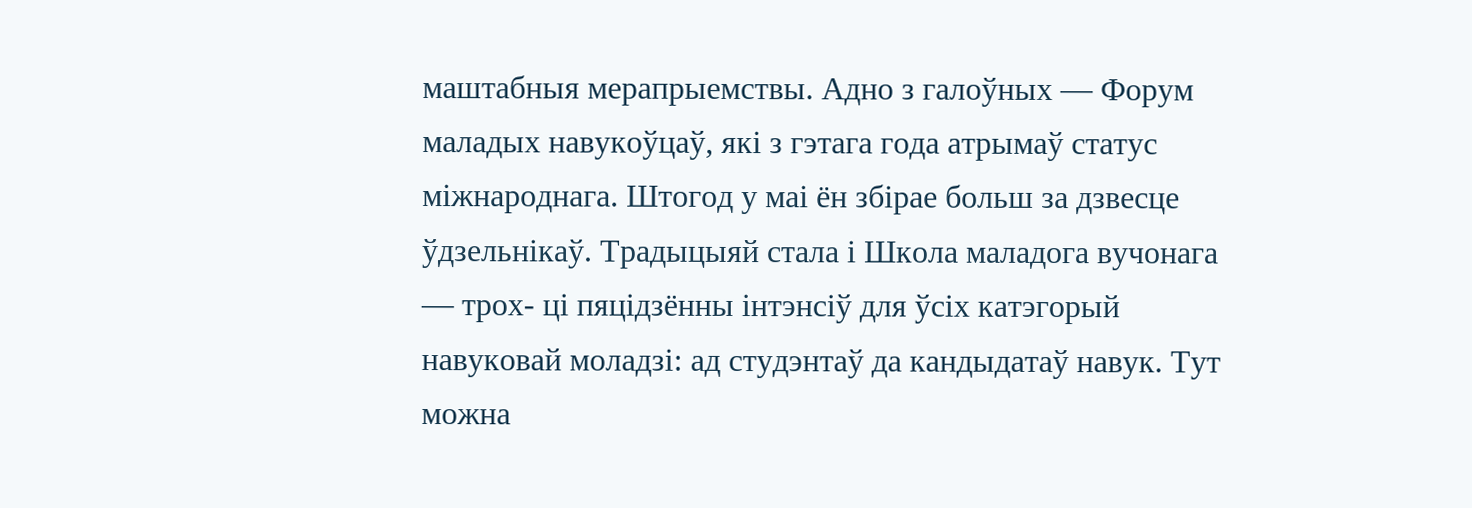маштабныя мерапрыемствы. Адно з галоўных — Форум маладых навукоўцаў, які з гэтага года атрымаў статус міжнароднага. Штогод у маі ён збірае больш за дзвесце ўдзельнікаў. Традыцыяй стала і Школа маладога вучонага — трох- ці пяцідзённы інтэнсіў для ўсіх катэгорый навуковай моладзі: ад студэнтаў да кандыдатаў навук. Тут можна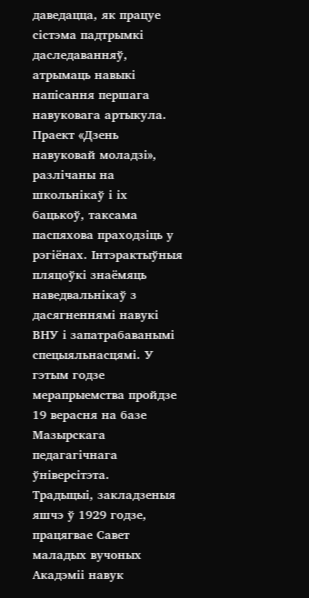даведацца, як працуе сістэма падтрымкі даследаванняў, атрымаць навыкі напісання першага навуковага артыкула.
Праект «Дзень навуковай моладзі», разлічаны на школьнікаў і іх бацькоў, таксама паспяхова праходзіць у рэгіёнах. Інтэрактыўныя пляцоўкі знаёмяць наведвальнікаў з дасягненнямі навукі ВНУ і запатрабаванымі спецыяльнасцямі. У гэтым годзе мерапрыемства пройдзе 19 верасня на базе Мазырскага педагагічнага ўніверсітэта.
Традыцыі, закладзеныя яшчэ ў 1929 годзе, працягвае Савет маладых вучоных Акадэміі навук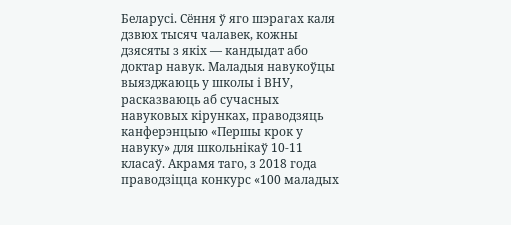Беларусі. Сёння ў яго шэрагах каля дзвюх тысяч чалавек, кожны дзясяты з якіх — кандыдат або доктар навук. Маладыя навукоўцы выязджаюць у школы і ВНУ, расказваюць аб сучасных навуковых кірунках, праводзяць канферэнцыю «Першы крок у навуку» для школьнікаў 10-11 класаў. Акрамя таго, з 2018 года праводзіцца конкурс «100 маладых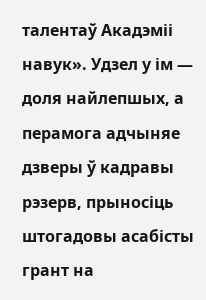талентаў Акадэміі навук». Удзел у ім — доля найлепшых, а перамога адчыняе дзверы ў кадравы рэзерв, прыносіць штогадовы асабісты грант на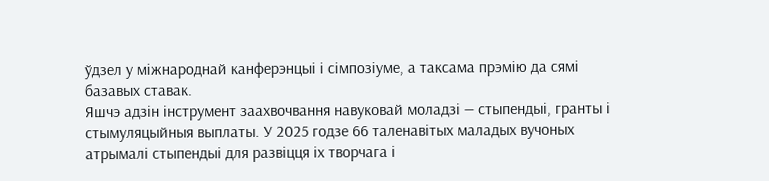ўдзел у міжнароднай канферэнцыі і сімпозіуме, а таксама прэмію да сямі базавых ставак.
Яшчэ адзін інструмент заахвочвання навуковай моладзі — стыпендыі, гранты і стымуляцыйныя выплаты. У 2025 годзе 66 таленавітых маладых вучоных атрымалі стыпендыі для развіцця іх творчага і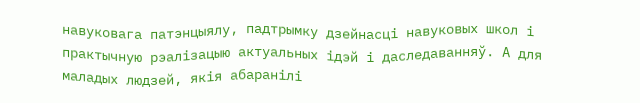навуковага патэнцыялу, падтрымку дзейнасці навуковых школ і практычную рэалізацыю актуальных ідэй і даследаванняў. А для маладых людзей, якія абаранілі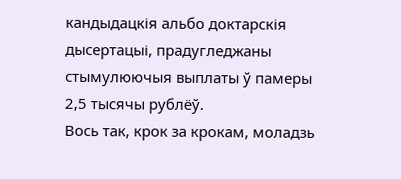кандыдацкія альбо доктарскія дысертацыі, прадугледжаны стымулюючыя выплаты ў памеры 2,5 тысячы рублёў.
Вось так, крок за крокам, моладзь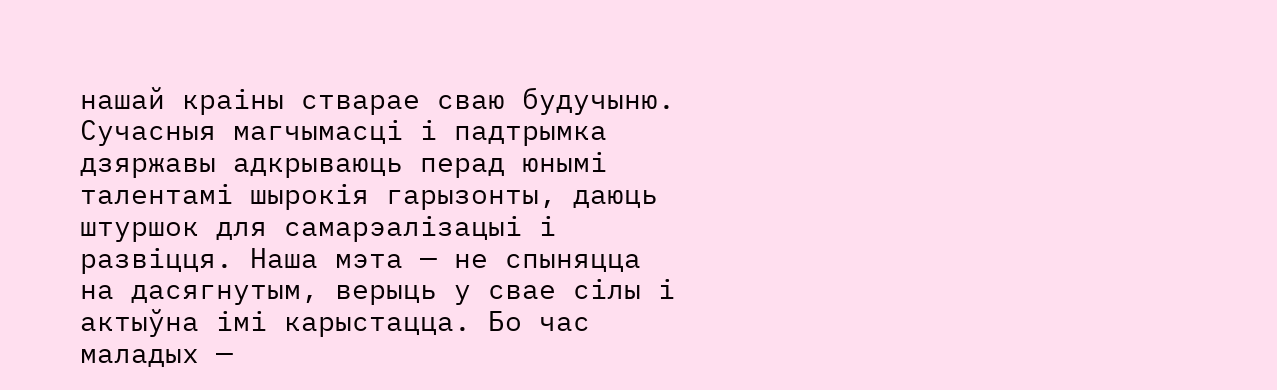нашай краіны стварае сваю будучыню. Сучасныя магчымасці і падтрымка дзяржавы адкрываюць перад юнымі талентамі шырокія гарызонты, даюць штуршок для самарэалізацыі і развіцця. Наша мэта — не спыняцца на дасягнутым, верыць у свае сілы і актыўна імі карыстацца. Бо час маладых —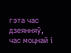гэта час дзеянняў, час моцнай і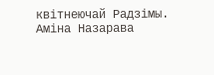квітнеючай Радзімы.
Аміна Назарава